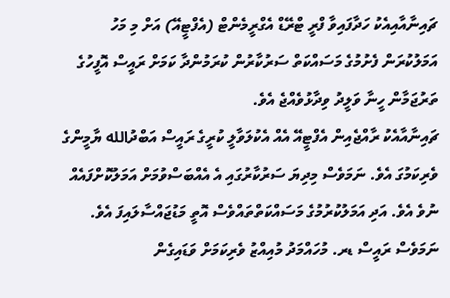ޗައިނާއާއިއެކު ހަދާފައިވާ ފްރީ ޓްރޭޑް އެގްރީމެންޓް (އެފްޓީއޭ) އަށް މި މަހު އަމަލުކުރަން ފެށުމުގެ މަސައްކަތް ސަރުކާރުން ކުރަމުންދާ ކަމަށް ރައީސް އޮފީހުގެ ތަރުޖަމާން ހީނާ ވަލީދު ވިދާޅުވެއްޖެ އެވެ.
ޗައިނާއާއެކު ރާއްޖެއިން އެފްޓީއޭ އެއް އެކުލަވާލީ ކުރީގެ ރައީސް އަބްދުالله ޔާމީންގެ ވެރިކަމުގަ އެވެ. ނަމަވެސް މިދިޔަ ސަރުކާރުގައި އެ އެއްބަސްވުމަށް އަމަލުކޮށްފައެއް ނުވެ އެވެ. އަދި އަމަލުކުރުމުގެ މަސައްކަތްތައްވެސް އޮތީ މަޑުޖައްސާލައިފަ އެވެ. ނަމަވެސް ރައީސް ޑރ. މުހައްމަދު މުއިއްޒު ވެރިކަމަށް ވަޑައިގެން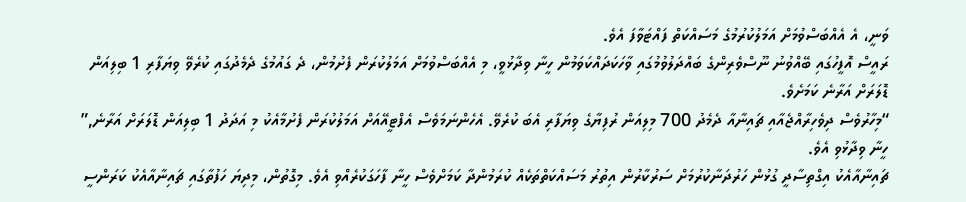ވަނީ، އެ އެއްބަސްވުމަށް އަމަލުކުރުމުގެ މަސައްކަތް ފައްޓަވާފަ އެވެ.
ރައީސް އޮފީހުގައި ބޭއްވުނު ނޫސްވެރިންގެ ބައްދަލުވުމުގައި ވާހަކަދައްކަވަމުން ހީނާ ވިދާޅުވީ، މި އެއްބަސްވުމަށް އަމަލުކުރަން ފެށުމުން، ދެ ގައުމުގެ ދެމެދުގައި ކުރެވޭ ވިޔަފާރި 1 ބިލިއަން ޑޮލަރަށް އަރާނެ ކަމަށެވެ.
“މިހާރުވެސް ދިވެހިރާއްޖެއާއި ޗައިނާއާ ދެމެދު 700 މިލިއަން ރުފިޔާގެ ވިޔަފާރި އެބަ ކުރެވޭ. އެހެންނަމަވެސް އެފްޓީއޭއަށް އަމަލުކުރަން ފެށުމާއެކު މި އަދަދު 1 ބިލިއަން ޑޮލަރަށް އަރާނެ,” ހީނާ ވިދާޅުވި އެވެ.
ޗައިނާއާއެކު އިގްތިސާދީ ގުޅުން ހަރުދަނާކުރުމަށް ސަރުކާރުން އިތުރު މަސައްކަތްތަކެއް ކުރަމުންދާ ކަމަށްވެސް ހީނާ ފާހަގަކުރެއްވި އެވެ. މިގޮތުން، މިދިޔަ ހަފުތާގައި ޗައިނާއާއެކު ކަރަންސީ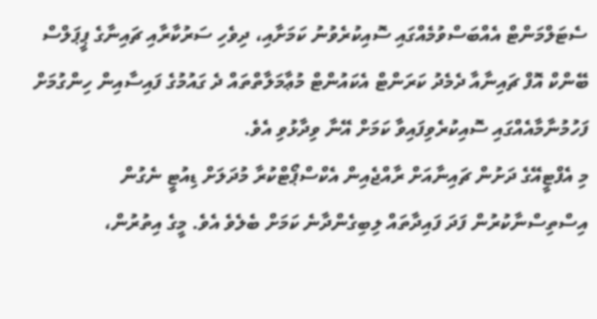ސެޓަލްމަންޓް އެއްބަސްވުމެއްގައި ސޮއިކުރެވުނު ކަމަށާއި، ދިވެހި ސަރުކާރާއި ޗައިނާގެ ޕީޕަލްސް ބޭންކް އޮފް ޗައިނާއާ ދެމެދު ކަރަންޓް އެކައުންޓް މުޢާމަލާތްތައް ދެ ގައުމުގެ ފައިސާއިން ހިންގުމަށް ފަހުމުނާމާއެއްގައި ސޮއިކުރެވިފައިވާ ކަމަށް އޭނާ ވިދާޅުވި އެވެ.
މި އެފްޓީއޭގެ ދަށުން ޗައިނާއަށް ރާއްޖެއިން އެކްސްޕޯޓްކުރާ މުދަލަށް ޑިއުޓީ ނެގުން އިސްތިސްނާކުރުން ފަދަ ފައިދާތައް ލިބިގެންދާނެ ކަމަށް ބެލެވެ އެވެ. މީގެ އިތުރުން،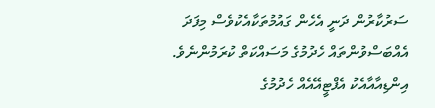ސަރުކާރުން ދަނީ އެހެން ގައުމުތަކާއެކުވެސް މިފަދަ އެއްބަސްވުންތައް ހެދުމުގެ މަސައްކަތް ކުރަމުންނެވެ. އިންޑިއާއާއެކު އެފްޓީއޭއެއް ހެދުމުގެ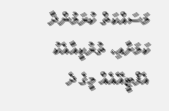މަސައްކަތް ކުރަމުންދާ ކަމަށާއި، ތުރުކީއާއެކު އެފްޓީއޭއެއް މީގެ ދެ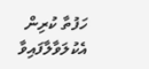ހަފުތާ ކުރިން އެކުލަވާލާފައިވާ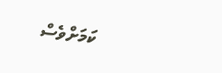ކަމަށްވެސް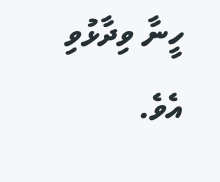ހީނާ ވިދާޅުވި އެވެ.